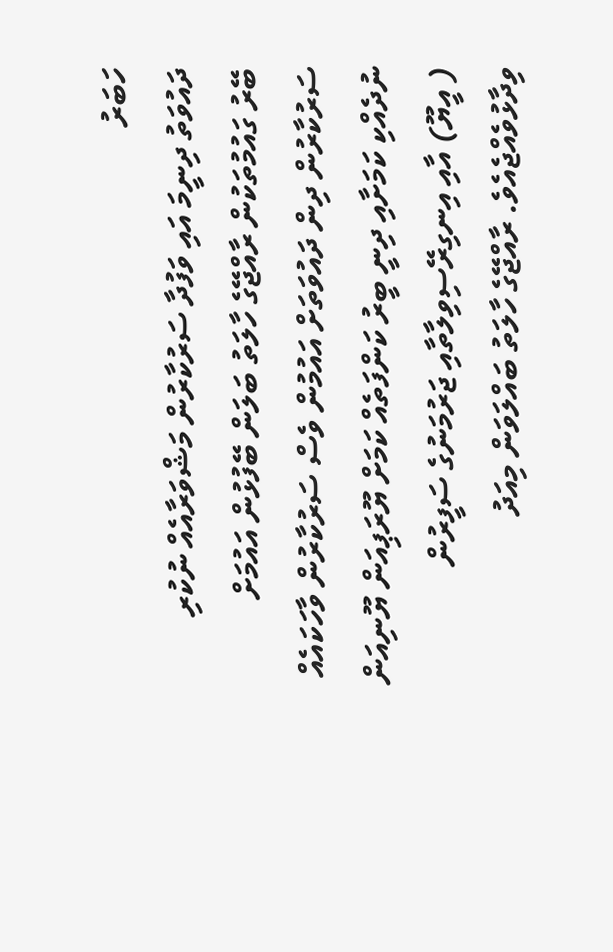ހަބަރު
ދައުވަތު ދިނީމަ އައި ވަފުދާ ސަރުކާރުން މަޝްވަރާއެއް ނުކުރި
ބޭރު ގައުމުތަކުން ރާއްޖޭގެ ހާލަތު ބަލަން ބޭފުޅުން އައުމަށް ސަރުކާރުން ދިން ދައުވަތަށް އައުމުން ވެސް ސަރުކާރުން ވާހަކައެއް ނުދެއްކި ކަމަށާއި ދިނީ ބީރު ކަންފަތެއް ކަމަށް ޔޫރަޕިއަން ޔޫނިއަން ( އީޔޫ) އާއި އިނގިރޭސިވިލާތާއި ޖަރުމަނުގެ ސަފީރުން ވިދާޅުވެއްޖެއެވެ. ރާއްޖޭގެ ހާލަތު ބައްލަވަން މިއަދު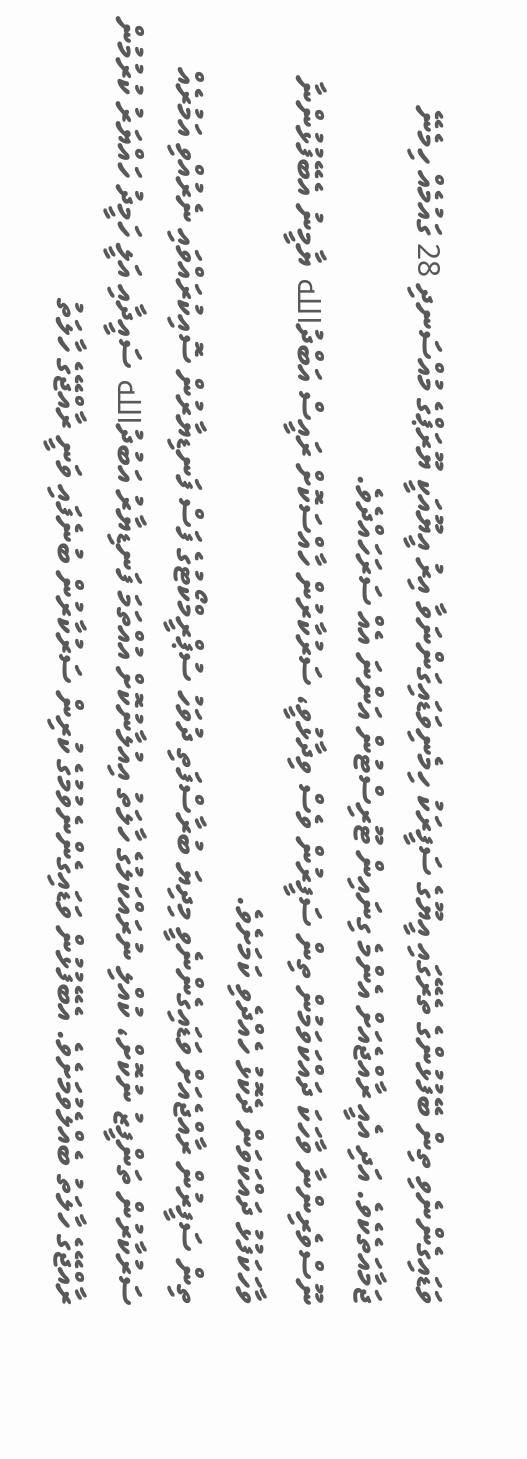ވަޑައިގެންނެވި ތިން ބޭފުޅުންގެ ތެރޭގައި އީޔޫގެ ސަފީރަކު ހިމެނިވަޑައިގަންނަވާ އިރު އީޔޫއަކީ ޔޫރަޕްގެ މުއްސަނދި 28 ގައުމެއް ހިމެނޭ ޖަމާއަތެކެވެ. އަދި އެއީ ރާއްޖެއަށް އެންމެ ގިނައިން ޓޫރިސްޓުން އަންނަ އެއް ސަރަހައްދެވެ.
ނޫސްވެރިންނާ ވާހަކަ ދައްކަވަމުން ތިން ސަފީރުން ވެސް ވިދާޅުވީ، ސަރުކާރުން ހާއްސަކޮށް ރައީސް އަބްދުالله ޔާމީނު އެބޭފުޅުންނާ ވާހަކަފުޅު ދައްކަވަން ދެކޮޅު ހެއްދެވި ކަމަށެވެ.
ތިން ސަފީރުން ރާއްޖެއަށް ވަޑައިގެންނެވީ މިދިޔަ ބުރާސްފަތި ދުވަހު ސުޕްރީމްކޯޓުގެ ފަސް ފަނޑިޔާރުން ސޮއިކުރައްވައި ނެރުއްވި އަމުރެއް ސަރުކާރުން ތަންފީޒު ނުކޮށް، ކުއްލި ނުރައްކަލުގެ ހާލަތު އިއުލާނުކޮށް އުއްތަމަ ފަނޑިޔާރު އަބުދުالله ސައީދާއި އަލީ ހަމީދު ހައްޔަރު ކުރުމުން ރާއްޖޭގެ ހާލަތު ބެއްލެވުމަށެވެ. އެބޭފުޅުން ވަޑައިގެންނެވުމުގެ ކުރިން ސަރުކާރުން ބުނެފައި ވަނީ ރާއްޖޭގެ ހާލަތު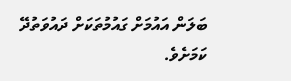ބަލަން އައުމަށް ގައުމުތަކަށް ދައުވަތުދޭ ކަމަށެވެ.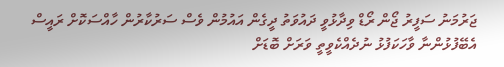ޖަރުމަނު ސަފީރު ޖޯން ރޯޑް ވިދާޅުވީ ދައުވަތު ދީގެން އައުމުން ވެސް ސަރުކާރުން ހާއްސަކޮށް ރައީސް އެބޭފުޅުންނާ ވާހަކަފުޅު ނުދެއްކެވީތީ ވަރަށް ބޮޑަށް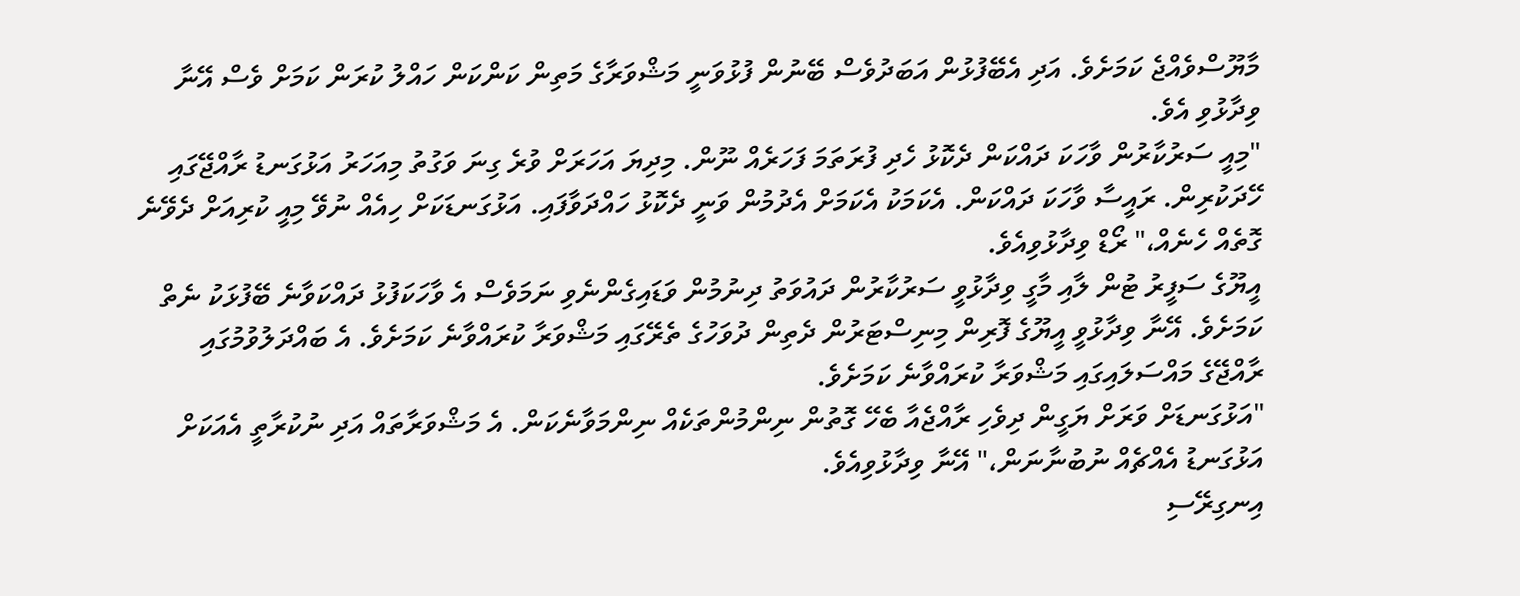މާޔޫސްވެއްޖެ ކަމަށެވެ. އަދި އެބޭފުޅުން އަބަދުވެސް ބޭނުން ފުޅުވަނީ މަޝްވަރާގެ މަތިން ކަންކަން ހައްލު ކުރަން ކަމަށް ވެސް އޭނާ ވިދާޅުވި އެވެ.
"މިއީ ސަރުކާރުން ވާހަކަ ދައްކަން ދެކޮޅު ހެދި ފުރަތަމަ ފަހަރެއް ނޫން. މިދިޔަ އަހަރަށް ވުރެ ގިނަ ވަގުތު މިއަހަރު އަޅުގަނޑު ރާއްޖޭގައި ހޭދަކުރިން. ރައީސާ ވާހަކަ ދައްކަން. އެކަމަކު އެކަމަށް އެދުމުން ވަނީ ދެކޮޅު ހައްދަވާފައި. އަޅުގަނޑަކަށް ހިއެއް ނުވޭ މިއީ ކުރިއަށް ދެވޭނެ ގޮތެއް ހެނެއް،" ރޯޑް ވިދާޅުވިއެވެ.
އީޔޫގެ ސަފީރު ޓުން ލާއި މާގީ ވިދާޅުވީ ސަރުކާރުން ދައުވަތު ދިނުމުން ވަޑައިގެންނެވި ނަމަވެސް އެ ވާހަކަފުޅު ދައްކަވާނެ ބޭފުޅަކު ނެތް ކަމަށެވެ. އޭނާ ވިދާޅުވީ އީޔޫގެ ފޮރިން މިނިސްޓަރުން ދެތިން ދުވަހުގެ ތެރޭގައި މަޝްވަރާ ކުރައްވާނެ ކަމަށެވެ. އެ ބައްދަލުވުމުގައި ރާއްޖޭގެ މައްސަލައިގައި މަޝްވަރާ ކުރައްވާނެ ކަމަށެވެ.
"އަޅުގަނޑަށް ވަރަށް ޔަގީން ދިވެހި ރާއްޖެއާ ބެހޭ ގޮތުން ނިންމުންތަކެއް ނިންމަވާނެކަން. އެ މަޝްވަރާތައް އަދި ނުކުރާތީ އެއަކަށް އަޅުގަނޑު އެއްޗެއް ނުބުނާނަން،" އޭނާ ވިދާޅުވިއެވެ.
އިނގިރޭސި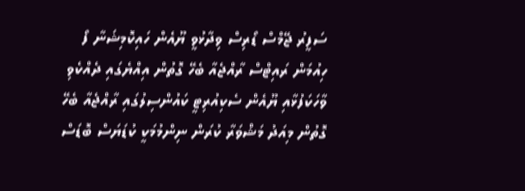ސަފީރު ޖޭމްސް ޑޯރިސް ވިދާޅުވީ ޔޫއެން ހައިކޮމިޝަނާ ފޯ ހިއުމަން ރައިޓްސް ރާއްޖެއާ ބެހޭ ގޮތުން އިއްޔެގައި ދެއްކެވި ވާހަކަފުޅާއި ޔޫއެން ސެކިއުރިޓީ ކައުންސިލުގައި ރާއްޖެއާ ބެހޭ ގޮތުން މިއަދު މަޝްވަރާ ކުރަން ނިންމުމަކީ ކުޑަޔަސް ބޮޑަސް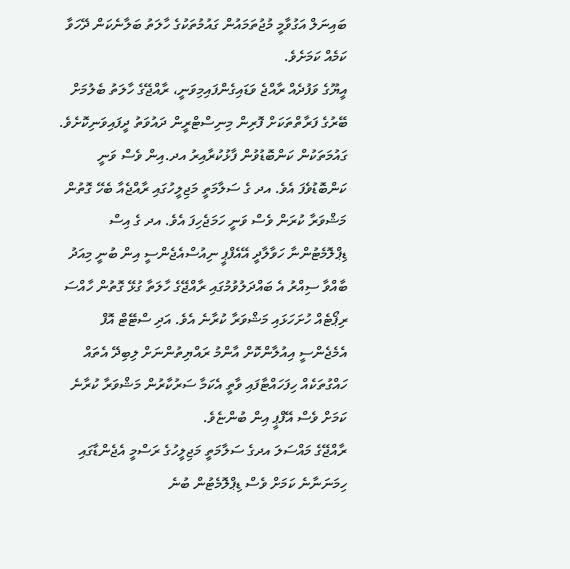ބައިނަލް އަގުވާމީ މުޖުތަމައުން ގައުމުތަކުގެ ހާލަތު ބަލާނެކަން ދޭހަވާ ކަމެއް ކަމަށެވެ.
އީޔޫގެ ވަފުދެއް ރާއްޖެ ވަޑައިގެންފައިމިވަނީ، ރާއްޖޭގެ ހާލަތު ބެލުމަށް ބޭރުގެ ފަރާތްތަކަށް ފޮރިން މިނިސްޓްރީން ދައުވަތު ދީފައިވަނިކޮށެވެ.
ގައުމަތަކުން ކަންބޮޑުވުން ފާޅުކުރާއިރު އދ.އިން ވެސް ވަނީ ކަންބޮޑުވެފަ އެވެ. އދ ގެ ސަލާމަތީ މަޖިލީހުގައި ރާއްޖެއާ ބެހޭ ގޮތުން މަޝްވަރާ ކުރަން ވެސް ވަނީ ހަމަޖެހިފަ އެވެ. އދ ގެ އިސް ޑިޕްލޮމެޓުންނާ ހަވާލާދީ އޭއެފްޕީ ނިއުސްއެޖެންސީ އިން ބުނީ މިއަދު ބާއްވާ ސިއްރު އެ ބައްދަލުވުމުގައި ރާއްޖޭގެ ހާލަތާ ގުޅޭ ގޮތުން ހާއްސަ ރިޕޯޓެއް ހުށަހަޅައި މަޝްވަރާ ކުރާނެ އެވެ. އަދި ސްޓޭޓް އޮފް އެމެޖެންސީ އިއުލާންކޮށް އާންމު ރައްޔިތުންނަށް ލިބިދޭ އެތައް ހައްގުތަކެއް ހިފަހައްޓާފައި ވާތީ އެކަމާ ސަރުކާރުން މަޝްވަރާ ކުރާނެ ކަމަށް ވެސް އޭފްޕީ އިން ބުންޏެވެ.
ރާއްޖޭގެ މައްސަލަ އދގެ ސަލާމަތީ މަޖިލީހުގެ ރަސްމީ އެޖެންޑާގައި ހިމަނަނާނެ ކަމަށް ވެސް ޑިޕްލޮމެޓުން ބުނެ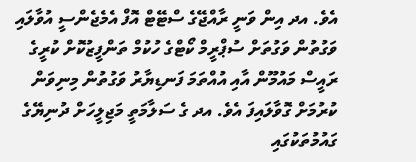އެވެ. އދ އިން ވަނީ ރާއްޖޭގެ ސްޓޭޓް އޮފް އެމެޖެންސީ އުވާލައި ވަގުތުން ވަގުތަށް ސުޕްރީމް ކޯޓްގެ ހުކުމް ތަންފީޒުކޮށް ކުރީގެ ރައީސް މައުމޫން އާއި އުއްތަމަ ފަނޑިޔާރު ވަގުތުން މިނިވަން ކުރުމަށް ގޮވާލައިފަ އެވެ. އދ ގެ ސަލާމަތީ މަޖިލީހަށް ދުނިޔޭގެ ގައުމުތަކުގައި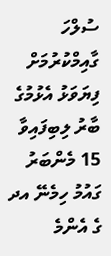ސުލްހަ ގާއިމްކުރުމަށް ފިޔަވަޅު އެޅުމުގެ ބާރު ލިބިފައިވާ 15 މެންބަރު ގައުމު ހިމެނޭ އދ ގެ އެންމެ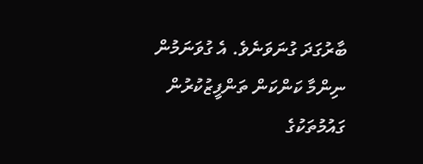ބާރުގަދަ ގުނަވަނެވެ. އެ ގުވަނަމުން ނިންމާ ކަންކަން ތަންފީޒުކުރުން ގައުމުތަކުގެ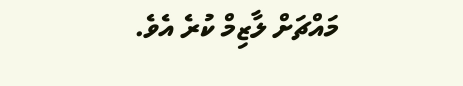މައްޗަށް ލާޒިމް ކުރެ އެވެ.